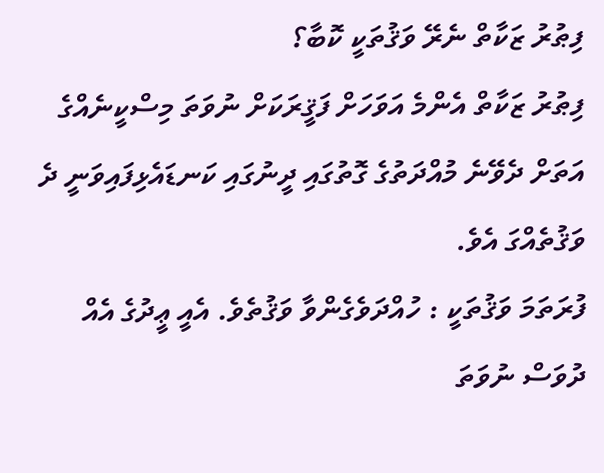ފިޠުރު ޒަކާތް ނެރޭ ވަޤުތަކީ ކޮބާ؟
ފިޠުރު ޒަކާތް އެންމެ އަވަހަށް ފަޤީރަކަށް ނުވަތަ މިސްކީނެއްގެ އަތަށް ދެވޭނެ މުއްދަތުގެ ގޮތުގައި ދީނުގައި ކަނޑައެޅިފައިވަނީ ދެ ވަޤުތެއްގަ އެވެ.
ފުރަތަމަ ވަޤުތަކީ : ހުއްދަވެގެންވާ ވަޤުތެވެ. އެއީ ޢީދުގެ އެއް ދުވަސް ނުވަތަ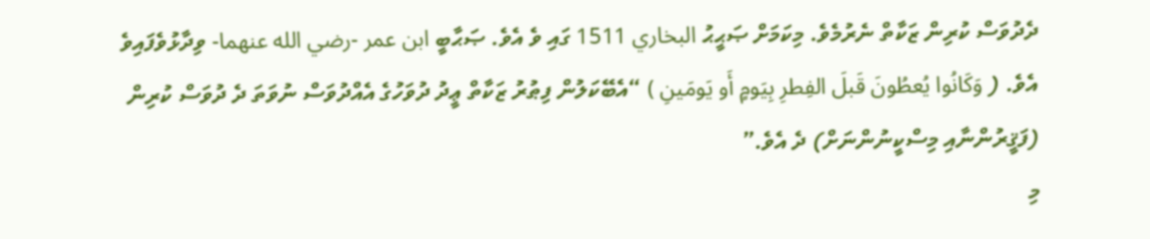ދެދުވަސް ކުރިން ޒަކާތް ނެރުމެވެ. މިކަމަށް ޞަޙީޙު البخاري 1511 ގައި ވެ އެވެ. ޞަޙާބީ ابن عمر -رضي الله عنهما- ވިދާޅުވެފައިވެ އެވެ. ( وَكَانُوا يُعطُونَ قَبلَ الفِطرِ بِيَومٍ أَو يَومَينِ ) “އެބޭކަލުން ފިޠުރު ޒަކާތް ޢީދު ދުވަހުގެ އެއްދުވަސް ނުވަތަ ދެ ދުވަސް ކުރިން (ފަޤީރުންނާއި މިސްކީނުންނަށް) ދެ އެވެ.”
މި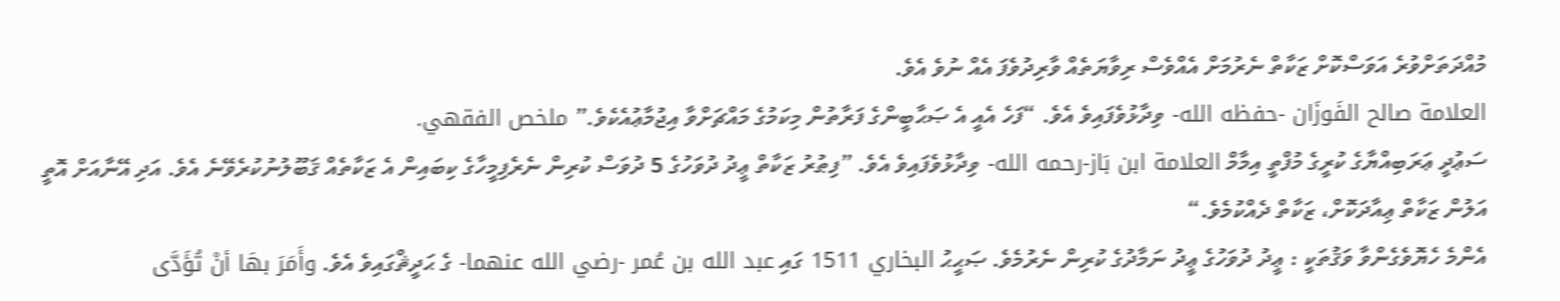މުއްދަތަށްވުރެ އަވަސްކޮށް ޒަކާތް ނެރުމަށް އެއްވެސް ރިވާޔަތެއް ވާރިދުވެފަ އެއް ނުވެ އެވެ.
العلامة صالح الفَوزَان -حفظه الله- ވިދާޅުވެފައިވެ އެވެ. “ފަހެ އެއީ އެ ޞަޙާބީންގެ ފަރާތުން މިކަމުގެ މައްޗަށްވާ އިޖުމާޢުއެކެވެ.” ملخص الفقهي.
ސަޢުދީ ޢަރަބިއްޔާގެ ކުރީގެ މުފްތީ އިމާމް العلامة ابن بَاز-رحمه الله- ވިދާޅުވެފައިވެ އެވެ. ”ފިޠުރު ޒަކާތް ޢީދު ދުވަހުގެ 5 ދުވަސް ކުރިން ނެރެފިމީހާގެ ކިބައިން އެ ޒަކާތެއް ޤަބޫލުނުކުރެވޭނެ އެވެ. އަދި އޭނާއަށް އޮތީ އަލުން ޒަކާތް ޢިއާދަކޮށް، ޒަކާތް ދެއްކުމެވެ.“
އެންމެ ހެޔޮވެގެންވާ ވަޤުތަކީ : ޢީދު ދުވަހުގެ ޢީދު ނަމާދުގެ ކުރިން ނެރުމެވެ. ޞަޙީޙު البخاري 1511 ގައި عبد الله بن عُمر -رضي الله عنهما- ގެ ޙަދީޘްގައިވެ އެވެ. وأَمَرَ بهَا أنْ تُؤَدَّى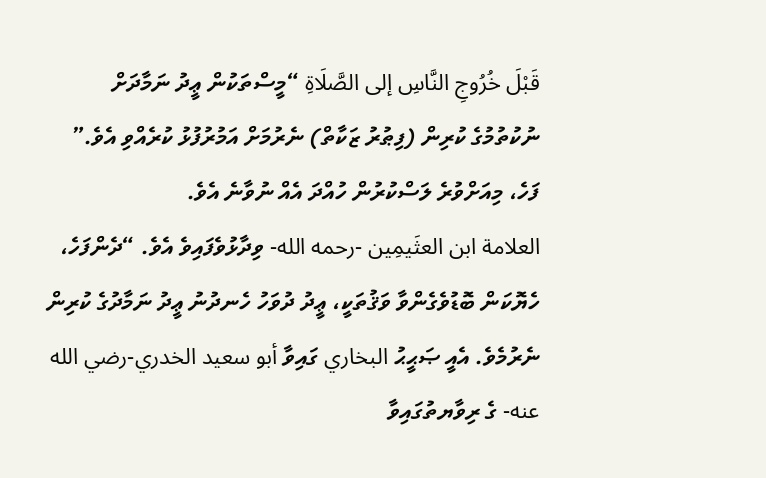قَبْلَ خُرُوجِ النَّاسِ إلى الصَّلَاةِ “މީސްތަކުން ޢީދު ނަމާދަށް ނުކުތުމުގެ ކުރިން (ފިޠުރު ޒަކާތް) ނެރުމަށް އަމުރުފުޅު ކުރެއްވި އެވެ.” ފަހެ، މިއަށްވުރެ ލަސްކުރުން ހުއްދަ އެއް ނުވާނެ އެވެ.
العلامة ابن العثَيمِين -رحمه الله- ވިދާޅުވެފައިވެ އެވެ. “ދެންފަހެ، ހެޔޮކަން ބޮޑުވެގެންވާ ވަޤުތަކީ، ޢީދު ދުވަހު ހެނދުނު ޢީދު ނަމާދުގެ ކުރިން ނެރުމެވެ. އެއީ ޞަޙީޙު البخاري ގައިވާ أبو سعيد الخدري-رضي الله عنه- ގެ ރިވާޔތުގައިވާ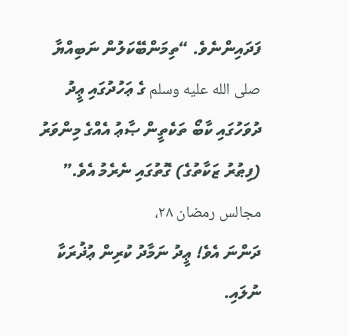ފަދައިންނެވެ. “ތިމަންބޭކަލުން ނަބިއްޔާ صلى الله عليه وسلم ގެ ޢަހުދުގައި ޢީދު ދުވަހުގައި ކާބޯ ތަކެތީން ޞާޢު އެއްގެ މިންވަރު (ފިޠުރު ޒަކާތުގެ) ގޮތުގައި ނެރެމު އެވެ.” مجالس رمضان ٢٨،
ދަންނަ އެވެ! ޢީދު ނަމާދު ކުރިން ޢުޛުރަކާ ނުލައި.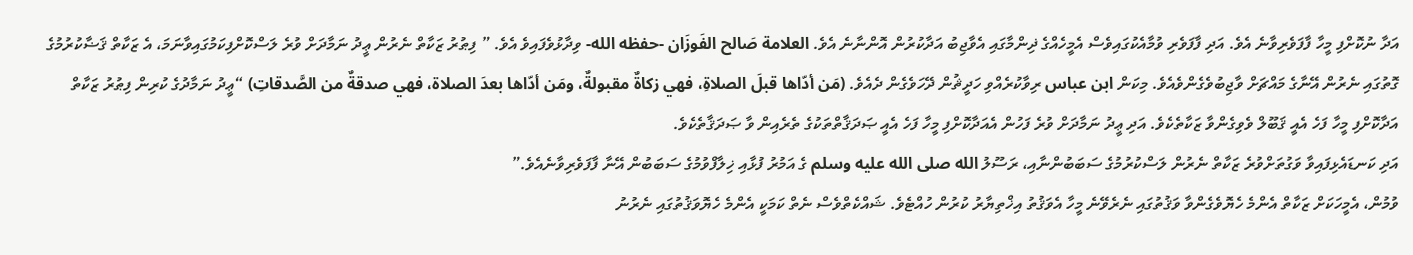އަދާ ނުކޮށްފި މީހާ ފާފަވެރިވާނެ އެވެ. އަދި ފާފަވެރި ވުމާއެކުގައިވެސް އެމީހެއްގެ ޛިންމާގައި އެވާޖިބު އަދާކުރުން އޮންނާނެ އެވެ. العلامة صَالح الفَوزَان -حفظه الله- ވިދާޅުވެފައިވެ އެވެ. ” ފިޠުރު ޒަކާތް ނެރުން ޢީދު ނަމާދަށް ވުރެ ލަސްކޮށްފިކަމުގައިވާނަމަ، އެ ޒަކާތް ޤަޟާކުރުމުގެ ގޮތުގައި ނެރުން އޭނާގެ މައްޗަށް ވާޖިބުވެގެންވެއެވެ. މިކަން ابن عباس ރިވާކުރެއްވި ހަދީޘުން ދޭހަވެގެން ދެއެވެ. (مَن أدّاها قبلَ الصلاةِ، فهي زكاةٌ مقبولةٌ، ومَن أدّاها بعدَ الصلاة، فهي صدقةٌ من الصَّدقاتِ) “ޢީދު ނަމާދުގެ ކުރިން ފިޠުރު ޒަކާތް އަދާކޮށްފި މީހާ ފަހެ އެއީ ޤަބޫލް ވެވިގެންވާ ޒަކާތެކެވެ. އަދި ޢީދު ނަމާދަށް ވުރެ ފަހުން އެއަދާކޮށްފި މީހާ ފަހެ އެއީ ޞަދަޤާތްތަކުގެ ތެރެއިން ވާ ޞަދަޤާތެކެވެ.
އަދި ކަނޑައެޅިފައިވާ ވަގުތަށްވުރެ ޒަކާތް ނެރުން ލަސްކުރުމުގެ ސަބަބުންނާއި، ރަސޫލު الله صلى الله عليه وسلم ގެ އަމުރު ފުޅާއި ޚިލާފްވުމުގެ ސަބަބުން އޭނާ ފާފަވެރިވާނެއެވެ.”
ވުމުން، އެމީހަކަށް ޒަކާތް އެންމެ ހެޔޮވެގެންވާ ވަޤުތުގައި ނެރެވޭނެ މީހާ އެވަޤުތު އިޚްތިޔާރު ކުރުން ހުއްޓެވެ. ޝައްކެތްވެސް ނެތް ކަމަކީ އެންމެ ހެޔޮވަޤުތުގައި ނެރުނު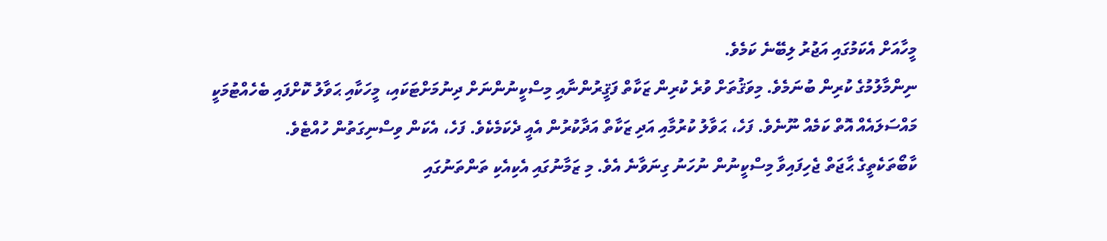މީހާއަށް އެކަމުގައި އަޖުރު ލިބޭނެ ކަމެވެ.
ނިންމާލުމުގެ ކުރިން ބުނަމެވެ. މިވަޤުތަށް ވުރެ ކުރިން ޒަކާތް ފަޤީރުންނާއި މިސްކީނުންނަށް ދިނުމަށްޓަކައި، މީހަކާއި ޙަވާލު ކޮށްފައި ބެހެއްޓުމަކީ މައްސަލައެއް އޮތް ކަމެއް ނޫނެވެ. ފަހެ، ޙަވާލު ކުރުމާއި އަދި ޒަކާތް އަދާކުރުން އެއީ ދެކަމެކެވެ. ފަހެ، އެކަން ވިސްނިގަތުން ހުއްޓެވެ.
ކާބޯތަކެތީގެ ޙާޖަތް ޖެހިފައިވާ މިސްކީނުން ނުހަނު ގިނަވާނެ އެވެ. މި ޒަމާނުގައި އެކިއެކި ތަންތަނުގައި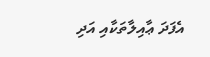އެފަދަ ޢާއިލާތަކާއި އަދި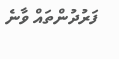ފަރުދުންތައް ވާނެ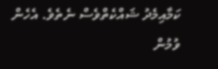ކަމާއިމެދު ޝައްކެތްވެސް ނެތެވެ. އެހެން ވުމުން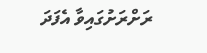ރަށްރަށުގައިވާ އެފަދަ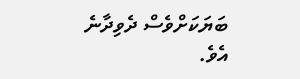ބަޔަކަށްވެސް ދެވިދާނެ އެވެ.